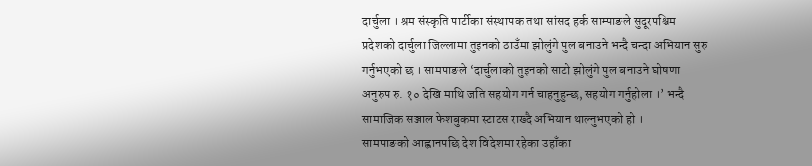दार्चुला । श्रम संस्कृति पार्टीका संस्थापक तथा सांसद हर्क साम्पाङले सुदूरपश्चिम प्रदेशको दार्चुला जिल्लामा तुइनको ठाउँमा झोलुंगे पुल बनाउने भन्दै चन्दा अभियान सुरु गर्नुभएको छ । सामपाङले ‘दार्चुलाको तुइनको साटो झोलुंगे पुल बनाउने घोषणा अनुरुप रु. १० देखि माथि जति सहयोग गर्न चाहनुहुन्छ, सहयोग गर्नुहोला ।’ भन्दै सामाजिक सञ्जाल फेशबुकमा स्टाटस राख्दै अभियान थाल्नुभएको हो ।
सामपाङको आह्वानपछि देश विदेशमा रहेका उहाँका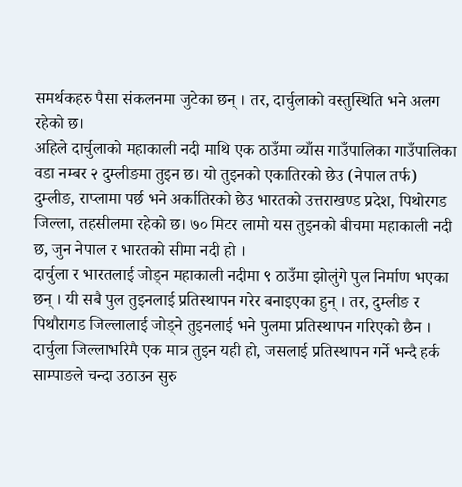समर्थकहरु पैसा संकलनमा जुटेका छन् । तर, दार्चुलाको वस्तुस्थिति भने अलग रहेको छ।
अहिले दार्चुलाको महाकाली नदी माथि एक ठाउँमा व्याँस गाउँपालिका गाउँपालिका वडा नम्बर २ दुम्लीङमा तुइन छ। यो तुइनको एकातिरको छेउ (नेपाल तर्फ) दुम्लीङ, राप्लामा पर्छ भने अर्कातिरको छेउ भारतको उत्तराखण्ड प्रदेश, पिथोरगड जिल्ला, तहसीलमा रहेको छ। ७० मिटर लामो यस तुइनको बीचमा महाकाली नदी छ, जुन नेपाल र भारतको सीमा नदी हो ।
दार्चुला र भारतलाई जोड्न महाकाली नदीमा ९ ठाउँमा झोलुंगे पुल निर्माण भएका छन् । यी सबै पुल तुइनलाई प्रतिस्थापन गरेर बनाइएका हुन् । तर, दुम्लीङ र पिथौरागड जिल्लालाई जोड्ने तुइनलाई भने पुलमा प्रतिस्थापन गरिएको छैन । दार्चुला जिल्लाभरिमै एक मात्र तुइन यही हो, जसलाई प्रतिस्थापन गर्ने भन्दै हर्क साम्पाङले चन्दा उठाउन सुरु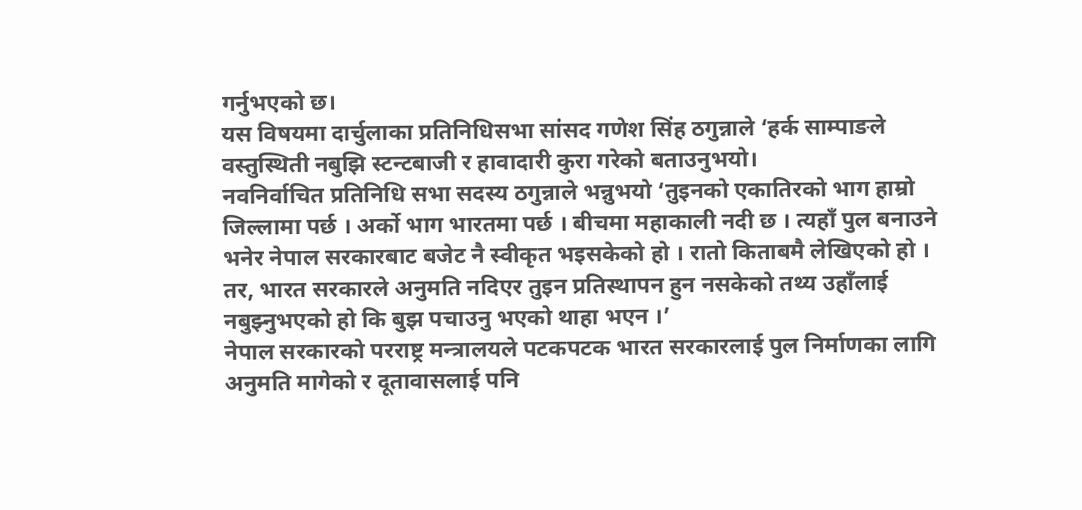गर्नुभएको छ।
यस विषयमा दार्चुलाका प्रतिनिधिसभा सांसद गणेश सिंह ठगुन्नाले ‘हर्क साम्पाङले वस्तुस्थिती नबुझि स्टन्टबाजी र हावादारी कुरा गरेको बताउनुभयो।
नवनिर्वाचित प्रतिनिधि सभा सदस्य ठगुन्नाले भन्नुभयो ‘तुइनको एकातिरको भाग हाम्रो जिल्लामा पर्छ । अर्को भाग भारतमा पर्छ । बीचमा महाकाली नदी छ । त्यहाँ पुल बनाउने भनेर नेपाल सरकारबाट बजेट नै स्वीकृत भइसकेको हो । रातो किताबमै लेखिएको हो । तर, भारत सरकारले अनुमति नदिएर तुइन प्रतिस्थापन हुन नसकेको तथ्य उहाँलाई नबुझ्नुभएको हो कि बुझ पचाउनु भएको थाहा भएन ।’
नेपाल सरकारको परराष्ट्र मन्त्रालयले पटकपटक भारत सरकारलाई पुल निर्माणका लागि अनुमति मागेको र दूतावासलाई पनि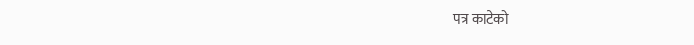पत्र काटेको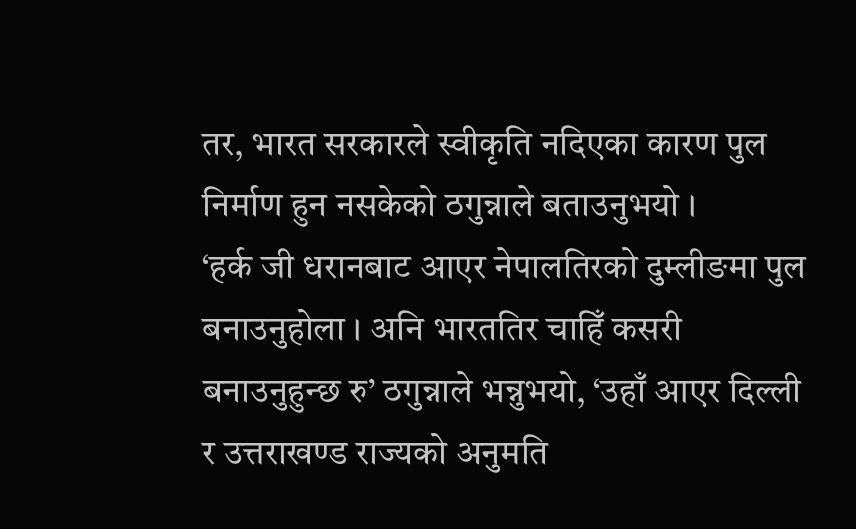तर, भारत सरकारले स्वीकृति नदिएका कारण पुल निर्माण हुन नसकेको ठगुन्नाले बताउनुभयो ।
‘हर्क जी धरानबाट आएर नेपालतिरको दुम्लीङमा पुल बनाउनुहोला । अनि भारततिर चाहिँ कसरी बनाउनुहुन्छ रु’ ठगुन्नाले भन्नुभयो, ‘उहाँ आएर दिल्ली र उत्तराखण्ड राज्यको अनुमति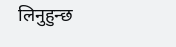लिनुहुन्छ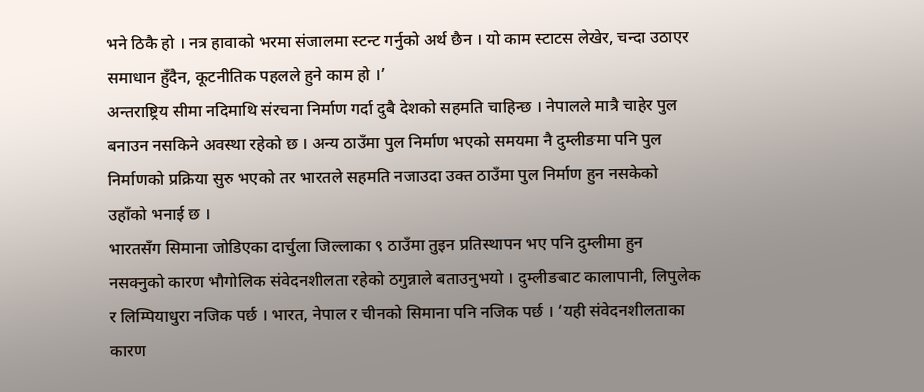भने ठिकै हो । नत्र हावाको भरमा संजालमा स्टन्ट गर्नुको अर्थ छैन । यो काम स्टाटस लेखेर, चन्दा उठाएर समाधान हुँदैन, कूटनीतिक पहलले हुने काम हो ।’
अन्तराष्ट्रिय सीमा नदिमाथि संरचना निर्माण गर्दा दुबै देशको सहमति चाहिन्छ । नेपालले मात्रै चाहेर पुल बनाउन नसकिने अवस्था रहेको छ । अन्य ठाउँमा पुल निर्माण भएको समयमा नै दुम्लीङमा पनि पुल निर्माणको प्रक्रिया सुरु भएको तर भारतले सहमति नजाउदा उक्त ठाउँमा पुल निर्माण हुन नसकेको उहाँको भनाई छ ।
भारतसँग सिमाना जोडिएका दार्चुला जिल्लाका ९ ठाउँमा तुइन प्रतिस्थापन भए पनि दुम्लीमा हुन नसक्नुको कारण भौगोलिक संवेदनशीलता रहेको ठगुन्नाले बताउनुभयो । दुम्लीङबाट कालापानी, लिपुलेक र लिम्पियाधुरा नजिक पर्छ । भारत, नेपाल र चीनको सिमाना पनि नजिक पर्छ । ‘यही संवेदनशीलताका कारण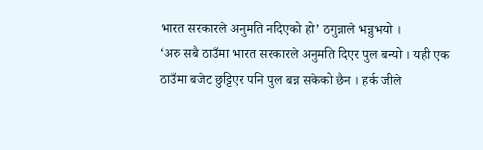भारत सरकारले अनुमति नदिएको हो’ ठगुन्नाले भन्नुभयो ।
‘अरु सबै ठाउँमा भारत सरकारले अनुमति दिएर पुल बन्यो । यही एक ठाउँमा बजेट छुट्टिएर पनि पुल बन्न सकेको छैन । हर्क जीले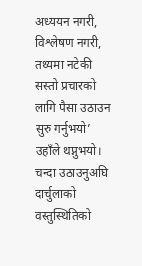अध्ययन नगरी, विश्लेषण नगरी, तथ्यमा नटेकी सस्तो प्रचारको लागि पैसा उठाउन सुरु गर्नुभयो’ उहाँले थप्नुभयो।
चन्दा उठाउनुअघि दार्चुलाको वस्तुस्थितिको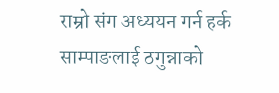राम्रो संग अध्ययन गर्न हर्क साम्पाङलाई ठगुन्नाको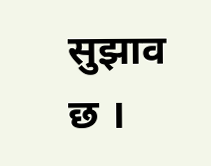सुझाव छ ।